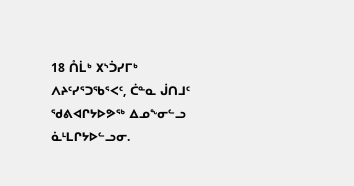18 ᑍᒫᒃ ᙭ᔅᑑᓯᒥᒃ ᐱᔨᑦᓯᕐᑐᖃᕐᐸᑦ, ᑖᓐᓇ ᒎᑎᒧᑦ ᖁᕕᐊᒋᔭᐅᕗᖅ ᐃᓄᖕᓂᓪᓗ ᓈᒻᒪᒋᔭᐅᓪᓗᓂ.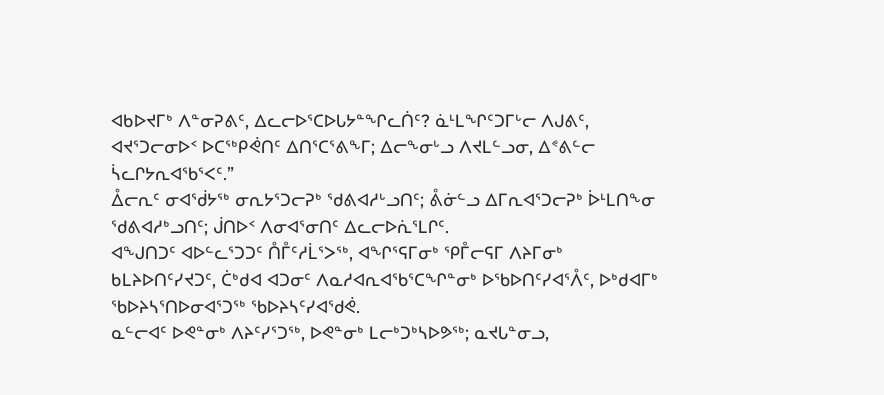ᐊᑲᐅᔪᒥᒃ ᐱᓐᓂᕈᕕᑦ, ᐃᓚᓕᐅᕐᑕᐅᒐᔭᓐᖏᓚᑏᑦ? ᓈᒻᒪᖏᑦᑐᒥᒡᓕ ᐱᒍᕕᑦ, ᐊᔪᕐᑐᓕᓂᐅᑉ ᐅᑕᖅᑭᕚᑎᑦ ᐃᑎᕐᑕᕐᕕᖕᒥ; ᐃᓕᖕᓂᒡᓗ ᐱᔪᒪᓪᓗᓂ, ᐃᕝᕕᓪᓕ ᓵᓚᒋᔭᕆᐊᖃᕐᐸᑦ.”
ᐂᓕᕆᑦ ᓂᐊᖂᔭᖅ ᓂᕆᔭᕐᑐᓕᕈᒃ ᖁᕕᐊᓱᒡᓗᑎᑦ; ᕔᓃᓪᓗ ᐃᒥᕆᐊᕐᑐᓕᕈᒃ ᐆᒻᒪᑎᖕᓂ ᖁᕕᐊᓱᒃᓗᑎᑦ; ᒎᑎᐅᑉ ᐱᓂᐊᕐᓂᑎᑦ ᐃᓚᓕᐅᕇᕐᒪᒋᑦ.
ᐊᖑᑎᑐᑦ ᐊᐅᓪᓚᕐᑐᑐᑦ ᑍᒤᑦᓱᒫᕐᐳᖅ, ᐊᖏᕐᕋᒥᓂᒃ ᕿᒤᓕᕋᒥ ᐱᔨᒥᓂᒃ ᑲᒪᔨᐅᑎᑦᓯᔪᑐᑦ, ᑖᒃᑯᐊ ᐊᑐᓂᑦ ᐱᓇᓱᐊᕆᐊᖃᕐᑕᖏᓐᓂᒃ ᐅᖃᐅᑎᑦᓯᐊᕐᐰᑦ, ᐅᒃᑯᐊᒥᒃ ᖃᐅᔨᓴᕐᑎᐅᓂᐊᕐᑐᖅ ᖃᐅᔨᓴᑦᓯᐊᖁᕚ.
ᓇᓪᓕᐊᑦ ᐅᕙᓐᓂᒃ ᐱᔨᑦᓯᕐᑐᖅ, ᐅᕙᓐᓂᒃ ᒪᓕᒃᑐᒃᓴᐅᕗᖅ; ᓇᔪᒐᓐᓂᓗ,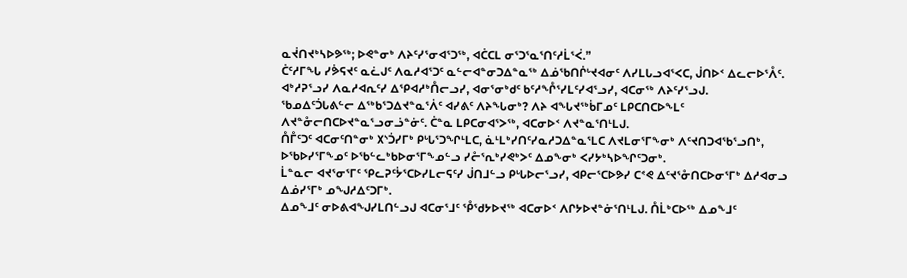ᓇᔫᑎᔪᒃᓴᐅᕗᖅ; ᐅᕙᓐᓂᒃ ᐱᔨᑦᓯᕐᓂᐊᕐᑐᖅ, ᐊᑖᑕᒪ ᓂᕐᑐᕐᓇᕐᑎᑦᓱᒫᕐᐹ.”
ᑖᑦᓱᒥᖓ ᓯᕘᕋᔪᑦ ᓇᓛᒍᑦ ᐱᓇᓱᐊᕐᑐᑦ ᓇᓪᓕᐊᓐᓂᑐᐃᓐᓇᖅ ᐃᓅᖃᑎᒌᒡᔪᐊᓂᑦ ᐱᓯᒪᒐᓗᐊᕐᐸᑕ, ᒎᑎᐅᑉ ᐃᓚᓕᐅᕐᐰᑦ.
ᐊᒃᓱᕈᕐᓗᓯ ᐱᓇᓱᐊᕆᑦᓯ ᐃᕿᐊᓱᒃᑍᓕᓗᓯ, ᐊᓂᕐᓂᒃᑯᑦ ᑲᑦᓱᖎᕐᓯᒪᑦᓯᐊᕐᓗᓯ, ᐊᑕᓂᖅ ᐱᔨᑦᓯᕐᓗᒍ.
ᖃᓄᐃᑦᑑᒐᕕᓪᓕ ᐃᖅᑲᕐᑐᐃᔪᓐᓇᕐᐲᑦ ᐊᓯᕕᑦ ᐱᔨᖓᓂᒃ? ᐱᔨ ᐊᖓᔪᖅᑳᒥᓄᑦ ᒪᑭᑕᑎᑕᐅᖕᒪᑦ ᐱᔪᓐᓁᓕᑎᑕᐅᔪᓐᓇᕐᓗᓂᓘᓐᓃᑦ. ᑖᓐᓇ ᒪᑭᑕᓂᐊᕐᐳᖅ, ᐊᑕᓂᐅᑉ ᐱᔪᓐᓇᕐᑎᒻᒪᒍ.
ᑍᒤᑦᑐᑦ ᐊᑕᓂᑦᑎᓐᓂᒃ ᙭ᔅᑑᓯᒥᒃ ᑭᒡᒐᕐᑐᖏᒻᒪᑕ, ᓈᒻᒪᒃᓯᑎᑦᓯᓇᓱᑐᐃᓐᓇᕐᒪᑕ ᐱᔪᒪᓂᕐᒥᖕᓂᒃ ᐱᑦᔪᑎᑐᐊᖃᕐᓗᑎᒃ, ᐅᖃᐅᓯᕐᒥᖕᓄᑦ ᐅᖃᓪᓚᒃᑲᐅᓂᕐᒥᖕᓄᓪᓗ ᓯᓔᕐᕆᒃᓯᕙᒃᐳᑦ ᐃᓄᖕᓂᒃ ᐸᓯᔭᒃᓴᐅᖏᑦᑐᓂᒃ.
ᒫᓐᓇᓕ ᐊᔪᕐᓂᕐᒥᑦ ᕿᓚᕈᑦᔮᕐᑕᐅᓯᒪᓕᕋᑦᓯ ᒎᑎᒧᓪᓗ ᑭᒡᒐᐅᓕᕐᓗᓯ, ᐊᑭᓕᕐᑕᐅᕗᓯ ᑕᕝᕙ ᐃᑦᔪᕐᓁᑎᑕᐅᓂᕐᒥᒃ ᐃᓱᐊᓂᓗ ᐃᓅᓯᕐᒥᒃ ᓄᖑᓱᐃᑦᑐᒥᒃ.
ᐃᓄᖕᒧᑦ ᓂᐅᕕᐊᖑᓯᒪᑎᓪᓗᒍ ᐊᑕᓂᕐᒧᑦ ᕾᖁᔭᐅᔪᖅ ᐊᑕᓂᐅᑉ ᐱᒋᔭᐅᔪᓐᓃᕐᑎᒻᒪᒍ. ᑍᒫᒃᑕᐅᖅ ᐃᓄᖕᒧᑦ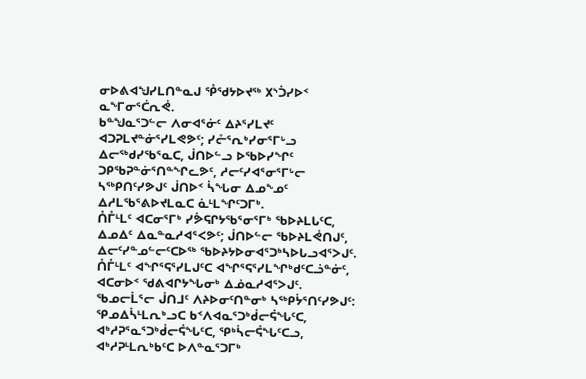ᓂᐅᕕᐊᖑᓯᒪᑎᓐᓇᒍ ᕾᖁᔭᐅᔪᖅ ᙭ᔅᑑᓯᐅᑉ ᓇᖕᒥᓂᕐᑖᕆᕚ.
ᑲᓐᖑᓇᕐᑐᓪᓕ ᐱᓂᐊᕐᓃᑦ ᐃᔨᕐᓯᒪᔪᑦ ᐊᑐᕈᒪᔪᓐᓃᕐᓯᒪᕙᕗᑦ; ᓯᓔᕐᕆᒃᓯᓂᕐᒥᒡᓗ ᐃᓕᖅᑯᓯᖃᕐᓇᑕ, ᒎᑎᐅᓪᓗ ᐅᖃᐅᓯᖏᑦ ᑐᑭᖃᕈᓐᓃᕐᑎᓐᖏᓚᕗᑦ, ᓱᓕᑦᓯᐊᕐᓂᕐᒥᒡᓕ ᓴᖅᑭᑎᑦᓯᕗᒍᑦ ᒎᑎᐅᑉ ᓵᖓᓂ ᐃᓄᖕᓄᑦ ᐃᓱᒪᖃᕐᕕᐅᔪᒪᓇᑕ ᓈᒻᒪᖏᑦᑐᒥᒃ.
ᑍᒤᒻᒪᑦ ᐊᑕᓂᕐᒥᒃ ᓯᕘᕋᒋᔭᖃᕐᓂᕐᒥᒃ ᖃᐅᔨᒪᒐᑦᑕ, ᐃᓄᐃᑦ ᐃᓇᓐᓇᓱᐊᕐᐸᕗᑦ; ᒎᑎᐅᓪᓕ ᖃᐅᔨᒪᕚᑎᒍᑦ, ᐃᓕᑦᓯᓐᓄᓪᓕᑦᑕᐅᖅ ᖃᐅᔨᔭᐅᓂᐊᕐᑐᒃᓴᐅᒐᓗᐊᕐᐳᒍᑦ.
ᑍᒤᒻᒪᑦ ᐊᖏᕐᕋᕐᓯᒪᒍᑦᑕ ᐊᖏᕐᕋᕐᓯᒪᖏᒃᑯᑦᑕᓘᓐᓃᑦ, ᐊᑕᓂᐅᑉ ᖁᕕᐊᒋᔭᖓᓂᒃ ᐃᓅᓇᓱᐊᕐᐳᒍᑦ.
ᖃᓄᓕᒫᕐᓕ ᒎᑎᒧᑦ ᐱᔨᐅᓂᑦᑎᓐᓂᒃ ᓴᖅᑭᔮᕐᑎᑦᓯᕗᒍᑦ: ᕿᓄᐃᓵᒻᒪᕆᒃᓗᑕ ᑲᑉᐱᐊᓇᕐᑐᒃᑰᓕᕌᖓᑦᑕ, ᐊᒃᓱᕈᕐᓇᕐᑐᒃᑰᓕᕌᖓᑦᑕ, ᕿᒃᓵᓕᕌᖓᑦᑕᓗ,
ᐊᒃᓱᕈᒻᒪᕆᒃᑲᑦᑕ ᐅᐱᓐᓇᕐᑐᒥᒃ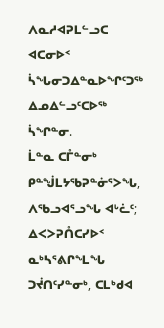ᐱᓇᓱᐊᕈᒪᓪᓗᑕ ᐊᑕᓂᐅᑉ ᓵᖓᓂᑐᐃᓐᓇᐅᖏᑦᑐᖅ ᐃᓄᐃᓪᓗᑦᑕᐅᖅ ᓵᖏᓐᓂ.
ᒫᓐᓇ ᑕᒤᓐᓂᒃ ᑭᓐᖒᒪᔭᖃᕈᓐᓃᕐᐳᖓ, ᐱᖃᓗᐊᕐᓗᖓ ᐊᒡᓛᑦ; ᐃᐸᐳᕈᑍᑕᓯᐅᑉ ᓇᒃᓴᕐᕕᒋᖕᒪᖓ ᑐᔫᑎᑦᓯᓐᓂᒃ, ᑕᒪᒃᑯᐊ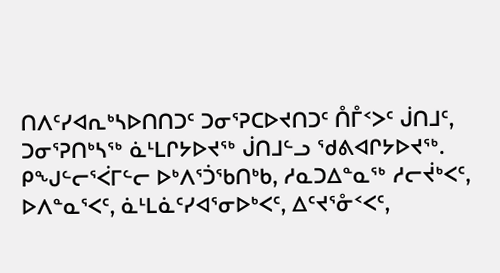ᑎᐱᑦᓯᐊᕆᒃᓴᐅᑎᑎᑐᑦ ᑐᓂᕐᕈᑕᐅᔪᑎᑐᑦ ᑍᒤᑉᐳᑦ ᒎᑎᒧᑦ, ᑐᓂᕐᕈᑎᒃᓴᖅ ᓈᒻᒪᒋᔭᐅᔪᖅ ᒎᑎᒧᓪᓗ ᖁᕕᐊᒋᔭᐅᔪᖅ.
ᑭᖑᓪᓕᕐᐹᒥᓪᓕ ᐅᒃᐱᕐᑑᖃᑎᒃᑲ, ᓱᓇᑐᐃᓐᓇᖅ ᓱᓕᔫᒃᐸᑦ, ᐅᐱᓐᓇᕐᐸᑦ, ᓈᒻᒪᓈᑦᓯᐊᕐᓂᐅᒃᐸᑦ, ᐃᑦᔪᕐᓁᑉᐸᑦ,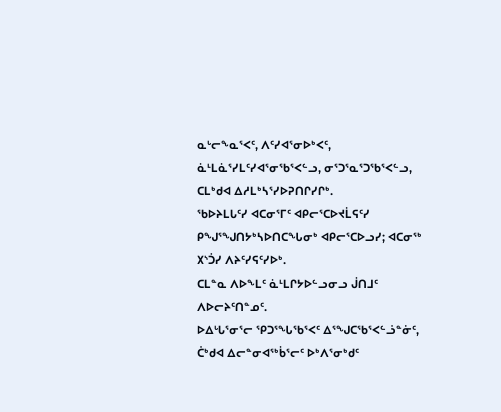ᓇᒡᓕᖕᓇᕐᐸᑦ, ᐱᑦᓯᐊᕐᓂᐅᒃᐸᑦ, ᓈᒻᒪᓈᕐᓯᒪᑦᓯᐊᕐᓂᖃᕐᐸᓪᓗ, ᓂᕐᑐᕐᓇᕐᑐᖃᕐᐸᓪᓗ, ᑕᒪᒃᑯᐊ ᐃᓱᒪᒃᓴᕐᓯᐅᕈᑎᒋᓯᒋᒃ.
ᖃᐅᔨᒪᒐᑦᓯ ᐊᑕᓂᕐᒥᑦ ᐊᑭᓕᕐᑕᐅᔪᒫᕋᑦᓯ ᑭᖑᕐᖑᑎᔭᒃᓴᐅᑎᑕᖓᓂᒃ ᐊᑭᓕᕐᑕᐅᓗᓯ; ᐊᑕᓂᖅ ᙭ᔅᑑᓯ ᐱᔨᑦᓯᕋᑦᓯᐅᒃ.
ᑕᒪᓐᓇ ᐱᐅᖕᒪᑦ ᓈᒻᒪᒋᔭᐅᓪᓗᓂᓗ ᒎᑎᒧᑦ ᐱᐅᓕᔨᑦᑎᓐᓄᑦ.
ᐅᐃᒡᒐᕐᓂᕐᓕ ᕿᑐᕐᖓᖃᕐᐸᑦ ᐃᕐᖑᑕᖃᕐᐸᓪᓘᓐᓃᑦ, ᑖᒃᑯᐊ ᐃᓕᓐᓂᐊᖅᑳᕐᓕᑦ ᐅᒃᐱᕐᓂᒃᑯᑦ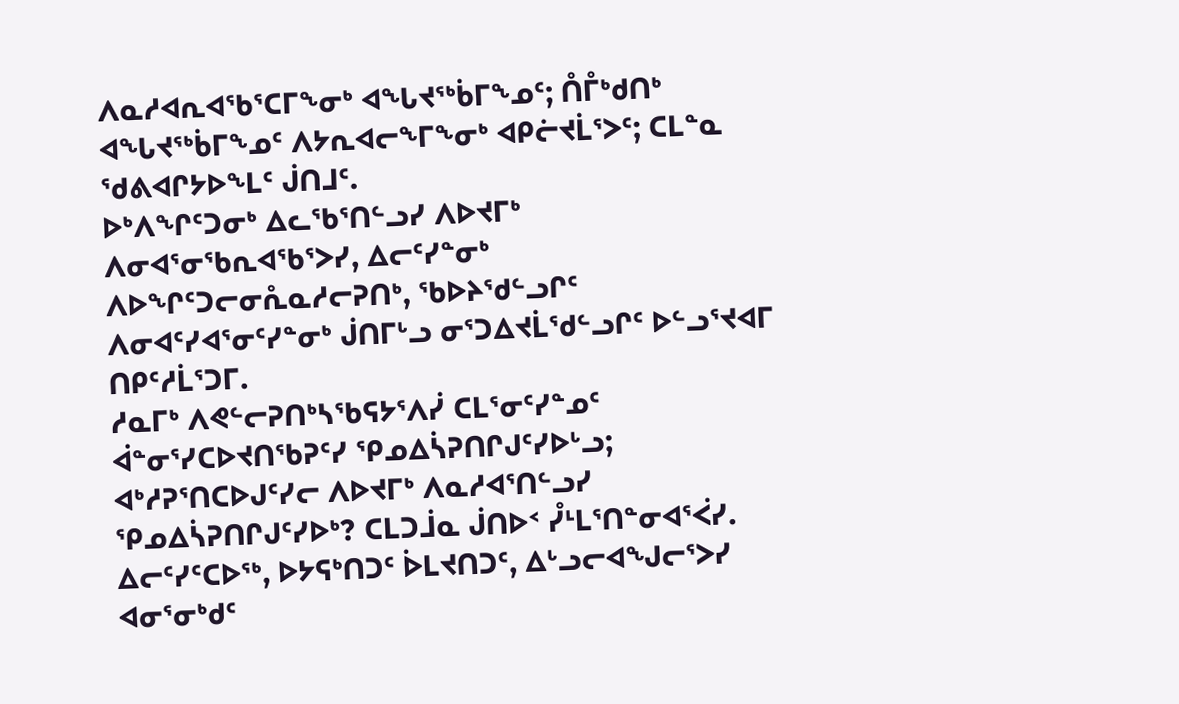ᐱᓇᓱᐊᕆᐊᖃᕐᑕᒥᖕᓂᒃ ᐊᖓᔪᖅᑳᒥᖕᓄᑦ; ᑍᒤᒃᑯᑎᒃ ᐊᖓᔪᖅᑳᒥᖕᓄᑦ ᐱᔭᕆᐊᓕᖕᒥᖕᓂᒃ ᐊᑭᓖᔪᒫᕐᐳᑦ; ᑕᒪᓐᓇ ᖁᕕᐊᒋᔭᐅᖕᒪᑦ ᒎᑎᒧᑦ.
ᐅᒃᐱᖏᑦᑐᓂᒃ ᐃᓚᖃᕐᑎᓪᓗᓯ ᐱᐅᔪᒥᒃ ᐱᓂᐊᕐᓂᖃᕆᐊᖃᕐᐳᓯ, ᐃᓕᑦᓯᓐᓂᒃ ᐱᐅᖏᑦᑐᓕᓂᕅᓇᓱᓕᕈᑎᒃ, ᖃᐅᔨᖁᓪᓗᒋᑦ ᐱᓂᐊᑦᓯᐊᕐᓂᑦᓯᓐᓂᒃ ᒎᑎᒥᒡᓗ ᓂᕐᑐᐃᔪᒫᖁᓪᓗᒋᑦ ᐅᓪᓗᕐᔪᐊᒥ ᑎᑭᑦᓱᒫᕐᑐᒥ.
ᓱᓇᒥᒃ ᐱᕙᓪᓕᕈᑎᒃᓴᖃᕋᔭᕐᐱᓰ ᑕᒪᕐᓂᑦᓯᓐᓄᑦ ᐋᓐᓂᕐᓯᑕᐅᔪᑎᖃᕈᑦᓯ ᕿᓄᐃᓵᕈᑎᒋᒍᑦᓯᐅᒡᓗ; ᐊᒃᓱᕈᕐᑎᑕᐅᒍᑦᓯᓕ ᐱᐅᔪᒥᒃ ᐱᓇᓱᐊᕐᑎᓪᓗᓯ ᕿᓄᐃᓵᕈᑎᒋᒍᑦᓯᐅᒃ? ᑕᒪᑐᒨᓇ ᒎᑎᐅᑉ ᓮᒻᒪᕐᑎᓐᓂᐊᕐᐹᓯ.
ᐃᓕᑦᓯᑦᑕᐅᖅ, ᐅᔭᕋᒃᑎᑐᑦ ᐆᒪᔪᑎᑐᑦ, ᐃᒡᓗᓕᐊᖑᓕᕐᐳᓯ ᐊᓂᕐᓂᒃᑯᑦ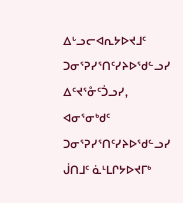ᐃᒡᓗᓕᐊᕆᔭᐅᔪᒧᑦ ᑐᓂᕐᕈᓯᕐᑎᑦᓯᔨᐅᖁᓪᓗᓯ ᐃᑦᔪᕐᓁᑦᑑᓗᓯ, ᐊᓂᕐᓂᒃᑯᑦ ᑐᓂᕐᕈᓯᕐᑎᑦᓯᔨᐅᖁᓪᓗᓯ ᒎᑎᒧᑦ ᓈᒻᒪᒋᔭᐅᔪᒥᒃ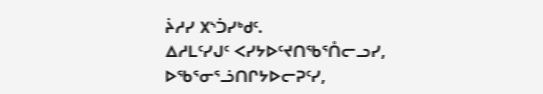ᔩᓱᓯ ᙭ᔅᑑᓯᒃᑯᑦ.
ᐃᓱᒪᑦᓯᒍᑦ ᐸᓯᔭᐅᑦᔪᑎᖃᕐᑍᓕᓗᓯ, ᐅᖃᕐᓂᕐᓘᑎᒋᔭᐅᓕᕈᑦᓯ,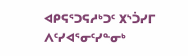ᐊᑭᕋᕐᑐᕋᓱᒃᑐᑦ ᙭ᔅᑑᓯᒥ ᐱᑦᓯᐊᕐᓂᑦᓯᓐᓂᒃ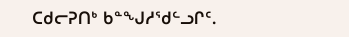ᑕᑯᓕᕈᑎᒃ ᑲᓐᖑᓱᖁᓪᓗᒋᑦ.